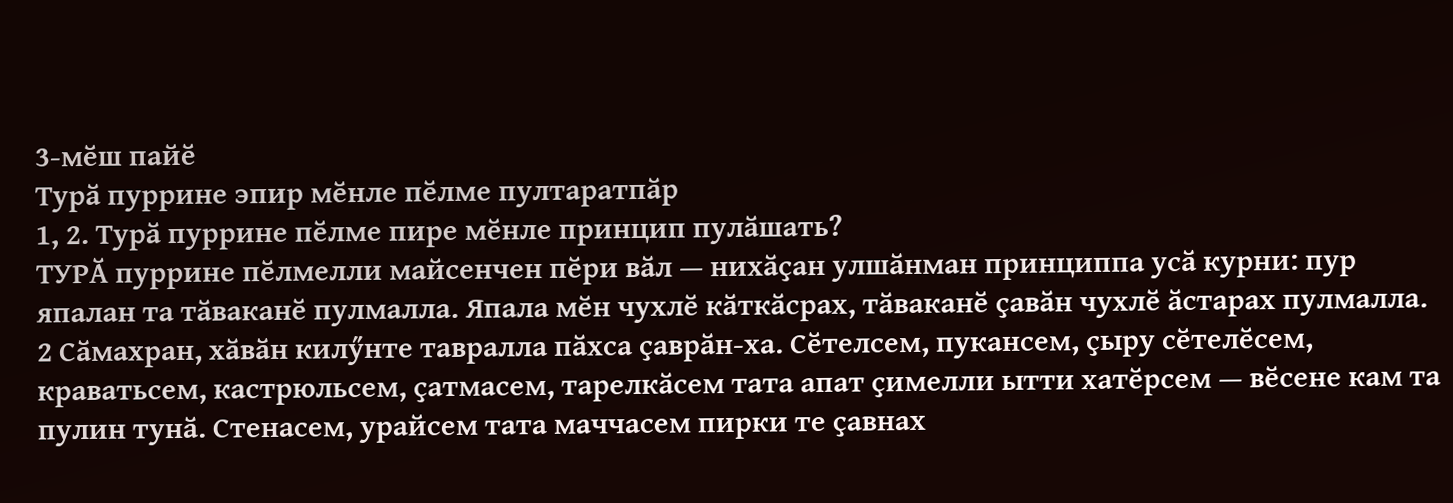3-мӗш пайӗ
Турӑ пуррине эпир мӗнле пӗлме пултаратпӑр
1, 2. Турӑ пуррине пӗлме пире мӗнле принцип пулӑшать?
ТУРӐ пуррине пӗлмелли майсенчен пӗри вӑл — нихӑҫан улшӑнман принциппа усӑ курни: пур япалан та тӑваканӗ пулмалла. Япала мӗн чухлӗ кӑткӑсрах, тӑваканӗ ҫавӑн чухлӗ ӑстарах пулмалла.
2 Сӑмахран, хӑвӑн килӳнте тавралла пӑхса ҫаврӑн-ха. Сӗтелсем, пукансем, ҫыру сӗтелӗсем, краватьсем, кастрюльсем, ҫатмасем, тарелкӑсем тата апат ҫимелли ытти хатӗрсем — вӗсене кам та пулин тунӑ. Стенасем, урайсем тата маччасем пирки те ҫавнах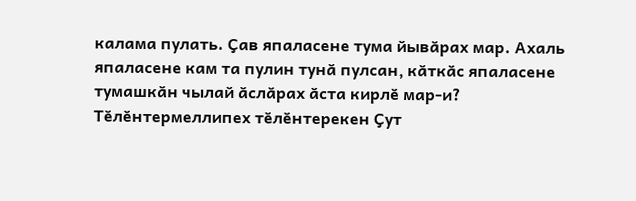калама пулать. Ҫав япаласене тума йывӑрах мар. Ахаль япаласене кам та пулин тунӑ пулсан, кӑткӑс япаласене тумашкӑн чылай ӑслӑрах ӑста кирлӗ мар-и?
Тӗлӗнтермеллипех тӗлӗнтерекен Ҫут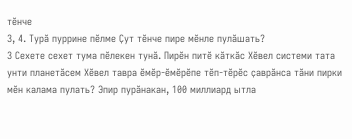тӗнче
3, 4. Турӑ пуррине пӗлме Ҫут тӗнче пире мӗнле пулӑшать?
3 Сехете сехет тума пӗлекен тунӑ. Пирӗн питӗ кӑткӑс Хӗвел системи тата унти планетӑсем Хӗвел тавра ӗмӗр-ӗмӗрӗпе тӗп-тӗрӗс ҫаврӑнса тӑни пирки мӗн калама пулать? Эпир пурӑнакан, 100 миллиард ытла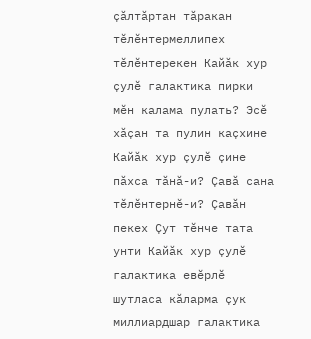ҫӑлтӑртан тӑракан тӗлӗнтермеллипех тӗлӗнтерекен Кайӑк хур ҫулӗ галактика пирки мӗн калама пулать? Эсӗ хӑҫан та пулин каҫхине Кайӑк хур ҫулӗ ҫине пӑхса тӑнӑ-и? Ҫавӑ сана тӗлӗнтернӗ-и? Ҫавӑн пекех Ҫут тӗнче тата унти Кайӑк хур ҫулӗ галактика евӗрлӗ шутласа кӑларма ҫук миллиардшар галактика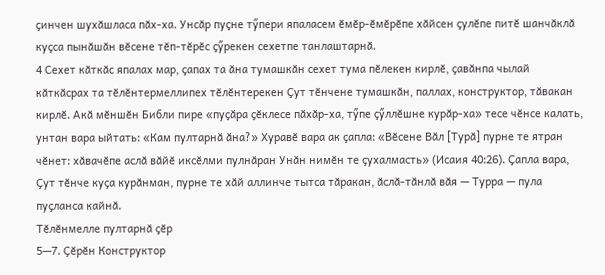ҫинчен шухӑшласа пӑх-ха. Унсӑр пуҫне тӳпери япаласем ӗмӗр-ӗмӗрӗпе хӑйсен ҫулӗпе питӗ шанчӑклӑ куҫса пынӑшӑн вӗсене тӗп-тӗрӗс ҫӳрекен сехетпе танлаштарнӑ.
4 Сехет кӑткӑс япалах мар, ҫапах та ӑна тумашкӑн сехет тума пӗлекен кирлӗ, ҫавӑнпа чылай кӑткӑсрах та тӗлӗнтермеллипех тӗлӗнтерекен Ҫут тӗнчене тумашкӑн, паллах, конструктор, тӑвакан кирлӗ. Акӑ мӗншӗн Библи пире «пуҫӑра ҫӗклесе пӑхӑр-ха, тӳпе ҫӳллӗшне курӑр-ха» тесе чӗнсе калать, унтан вара ыйтать: «Кам пултарнӑ ӑна?» Хуравӗ вара ак ҫапла: «Вӗсене Вӑл [Турӑ] пурне те ятран чӗнет: хӑвачӗпе аслӑ вӑйӗ иксӗлми пулнӑран Унӑн нимӗн те ҫухалмасть» (Исаия 40:26). Ҫапла вара, Ҫут тӗнче куҫа курӑнман, пурне те хӑй аллинче тытса тӑракан, ӑслӑ-тӑнлӑ вӑя — Турра — пула пуҫланса кайнӑ.
Тӗлӗнмелле пултарнӑ ҫӗр
5—7. Ҫӗрӗн Конструктор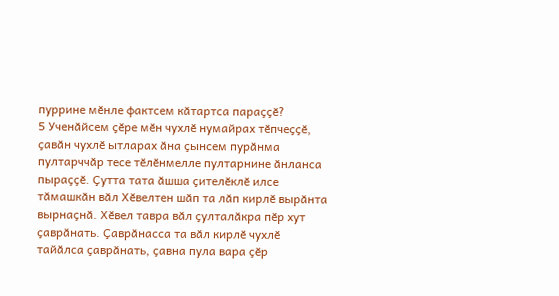пуррине мӗнле фактсем кӑтартса параҫҫӗ?
5 Ученӑйсем ҫӗре мӗн чухлӗ нумайрах тӗпчеҫҫӗ, ҫавӑн чухлӗ ытларах ӑна ҫынсем пурӑнма пултарччӑр тесе тӗлӗнмелле пултарнине ӑнланса пыраҫҫӗ. Ҫутта тата ӑшша ҫителӗклӗ илсе тӑмашкӑн вӑл Хӗвелтен шӑп та лӑп кирлӗ вырӑнта вырнаҫнӑ. Хӗвел тавра вӑл ҫулталӑкра пӗр хут ҫаврӑнать. Ҫаврӑнасса та вӑл кирлӗ чухлӗ тайӑлса ҫаврӑнать, ҫавна пула вара ҫӗр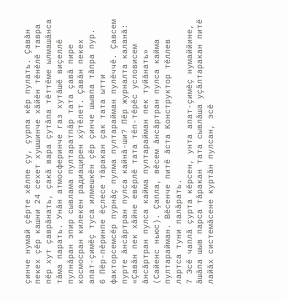ҫинче нумай ҫӗрте хӗлпе ҫу, ҫурпа кӗр пулать. Ҫавӑн пекех ҫӗр кашни 24 сехет хушшинче хӑйӗн тӗнӗлӗ тавра пӗр хут ҫаврӑнать, ҫакӑ вара ҫутӑпа тӗттӗме ылмашӑнса тӑма парать. Унӑн атмосферинче газ хутӑшӗ виҫеллӗ пулнӑран эпир сывлама пултаратпӑр тата ҫавӑ пире космосран килекен радиацирен хӳтӗлет. Ҫавӑн пекех апат-ҫимӗҫ туса илмешкӗн ҫӗр ҫинче шывпа тӑпра пур.
6 Пӗр-пӗринпе ӗҫлесе тӑракан ҫак тата ытти факторсемсӗр пурнӑҫ пулма пултарайман пулӗччӗ. Ҫавсем пурте ӑнсӑртран пулса кайнӑ-ши? Пӗр журналта каланӑ: «Ҫавӑн пек хӑйне евӗрлӗ тата тӗп-тӗрӗс условисем ӑнсӑртран пулса кайма пултарайман пек туйӑнать» (Сайенс ньюс). Ҫапла, вӗсем ӑнсӑртран пулса кайма пултарайман. Вӗсенче питӗ ӑста Конструктор тӗллев лартса туни палӑрать.
7 Эсӗ чаплӑ ҫурта кӗрсен, унта апат-ҫимӗҫ нумаййине, ӑшӑпа шыв парса тӑракан тата сывлӑша уҫӑлтаракан питӗ лайӑх системӑсене куртӑн пулсан, эсӗ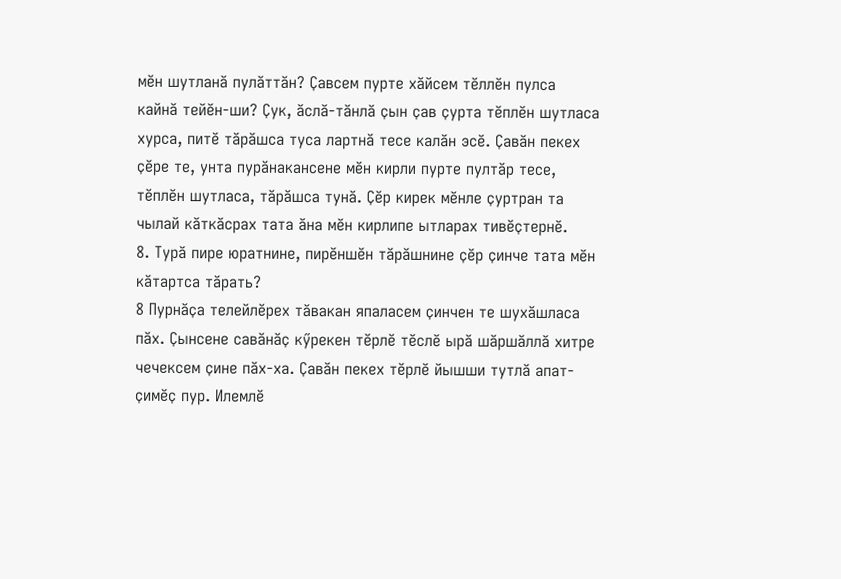мӗн шутланӑ пулӑттӑн? Ҫавсем пурте хӑйсем тӗллӗн пулса кайнӑ тейӗн-ши? Ҫук, ӑслӑ-тӑнлӑ ҫын ҫав ҫурта тӗплӗн шутласа хурса, питӗ тӑрӑшса туса лартнӑ тесе калӑн эсӗ. Ҫавӑн пекех ҫӗре те, унта пурӑнакансене мӗн кирли пурте пултӑр тесе, тӗплӗн шутласа, тӑрӑшса тунӑ. Ҫӗр кирек мӗнле ҫуртран та чылай кӑткӑсрах тата ӑна мӗн кирлипе ытларах тивӗҫтернӗ.
8. Турӑ пире юратнине, пирӗншӗн тӑрӑшнине ҫӗр ҫинче тата мӗн кӑтартса тӑрать?
8 Пурнӑҫа телейлӗрех тӑвакан япаласем ҫинчен те шухӑшласа пӑх. Ҫынсене савӑнӑҫ кӳрекен тӗрлӗ тӗслӗ ырӑ шӑршӑллӑ хитре чечексем ҫине пӑх-ха. Ҫавӑн пекех тӗрлӗ йышши тутлӑ апат-ҫимӗҫ пур. Илемлӗ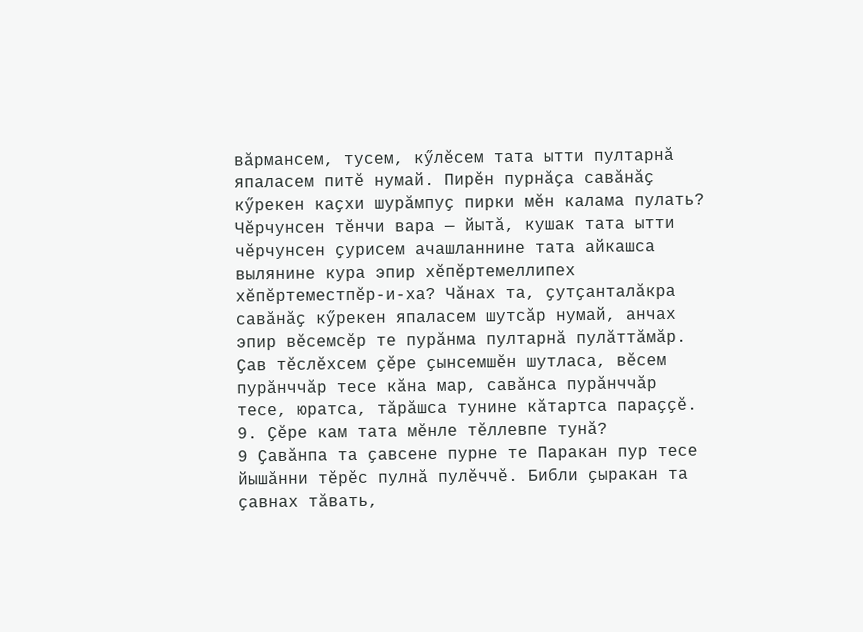вӑрмансем, тусем, кӳлӗсем тата ытти пултарнӑ япаласем питӗ нумай. Пирӗн пурнӑҫа савӑнӑҫ кӳрекен каҫхи шурӑмпуҫ пирки мӗн калама пулать? Чӗрчунсен тӗнчи вара — йытӑ, кушак тата ытти чӗрчунсен ҫурисем ачашланнине тата айкашса вылянине кура эпир хӗпӗртемеллипех хӗпӗртеместпӗр-и-ха? Чӑнах та, ҫутҫанталӑкра савӑнӑҫ кӳрекен япаласем шутсӑр нумай, анчах эпир вӗсемсӗр те пурӑнма пултарнӑ пулӑттӑмӑр. Ҫав тӗслӗхсем ҫӗре ҫынсемшӗн шутласа, вӗсем пурӑнччӑр тесе кӑна мар, савӑнса пурӑнччӑр тесе, юратса, тӑрӑшса тунине кӑтартса параҫҫӗ.
9. Ҫӗре кам тата мӗнле тӗллевпе тунӑ?
9 Ҫавӑнпа та ҫавсене пурне те Паракан пур тесе йышӑнни тӗрӗс пулнӑ пулӗччӗ. Библи ҫыракан та ҫавнах тӑвать,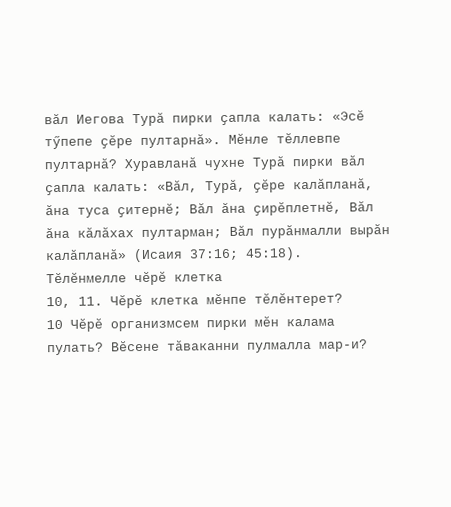вӑл Иегова Турӑ пирки ҫапла калать: «Эсӗ тӳпепе ҫӗре пултарнӑ». Мӗнле тӗллевпе пултарнӑ? Хуравланӑ чухне Турӑ пирки вӑл ҫапла калать: «Вӑл, Турӑ, ҫӗре калӑпланӑ, ӑна туса ҫитернӗ; Вӑл ӑна ҫирӗплетнӗ, Вӑл ӑна кӑлӑхах пултарман; Вӑл пурӑнмалли вырӑн калӑпланӑ» (Исаия 37:16; 45:18).
Тӗлӗнмелле чӗрӗ клетка
10, 11. Чӗрӗ клетка мӗнпе тӗлӗнтерет?
10 Чӗрӗ организмсем пирки мӗн калама пулать? Вӗсене тӑваканни пулмалла мар-и?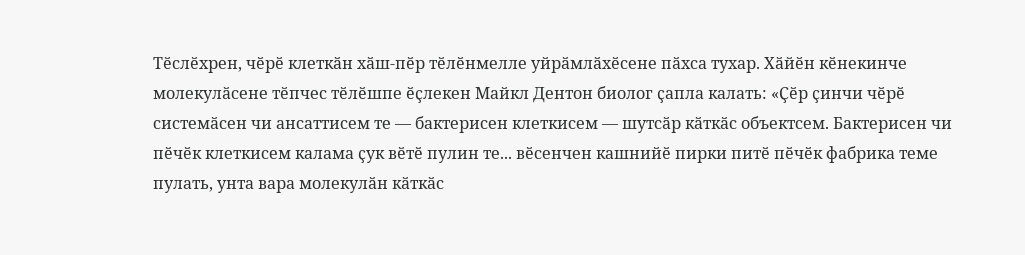Тӗслӗхрен, чӗрӗ клеткӑн хӑш-пӗр тӗлӗнмелле уйрӑмлӑхӗсене пӑхса тухар. Хӑйӗн кӗнекинче молекулӑсене тӗпчес тӗлӗшпе ӗҫлекен Майкл Дентон биолог ҫапла калать: «Ҫӗр ҫинчи чӗрӗ системӑсен чи ансаттисем те — бактерисен клеткисем — шутсӑр кӑткӑс объектсем. Бактерисен чи пӗчӗк клеткисем калама ҫук вӗтӗ пулин те... вӗсенчен кашнийӗ пирки питӗ пӗчӗк фабрика теме пулать, унта вара молекулӑн кӑткӑс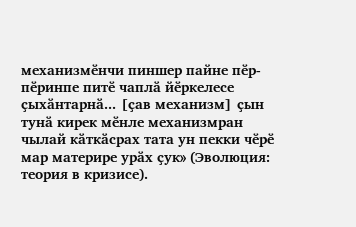механизмӗнчи пиншер пайне пӗр-пӗринпе питӗ чаплӑ йӗркелесе ҫыхӑнтарнӑ... [ҫав механизм] ҫын тунӑ кирек мӗнле механизмран чылай кӑткӑсрах тата ун пекки чӗрӗ мар материре урӑх ҫук» (Эволюция: теория в кризисе).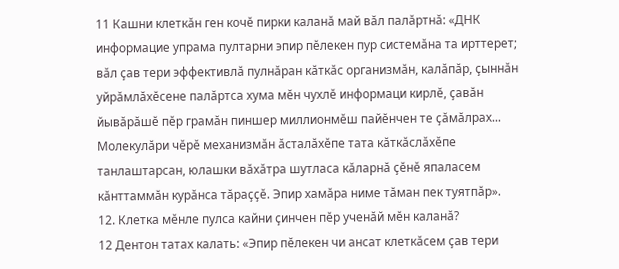11 Кашни клеткӑн ген кочӗ пирки каланӑ май вӑл палӑртнӑ: «ДНК информацие упрама пултарни эпир пӗлекен пур системӑна та ирттерет; вӑл ҫав тери эффективлӑ пулнӑран кӑткӑс организмӑн, калӑпӑр, ҫыннӑн уйрӑмлӑхӗсене палӑртса хума мӗн чухлӗ информаци кирлӗ, ҫавӑн йывӑрӑшӗ пӗр грамӑн пиншер миллионмӗш пайӗнчен те ҫӑмӑлрах... Молекулӑри чӗрӗ механизмӑн ӑсталӑхӗпе тата кӑткӑслӑхӗпе танлаштарсан, юлашки вӑхӑтра шутласа кӑларнӑ ҫӗнӗ япаласем кӑнттаммӑн курӑнса тӑраҫҫӗ. Эпир хамӑра ниме тӑман пек туятпӑр».
12. Клетка мӗнле пулса кайни ҫинчен пӗр ученӑй мӗн каланӑ?
12 Дентон татах калать: «Эпир пӗлекен чи ансат клеткӑсем ҫав тери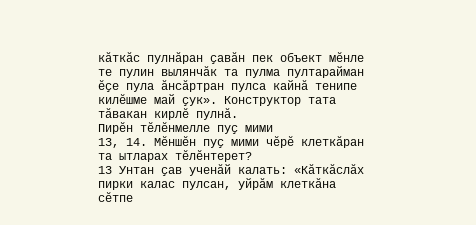кӑткӑс пулнӑран ҫавӑн пек объект мӗнле те пулин вылянчӑк та пулма пултарайман ӗҫе пула ӑнсӑртран пулса кайнӑ тенипе килӗшме май ҫук». Конструктор тата тӑвакан кирлӗ пулнӑ.
Пирӗн тӗлӗнмелле пуҫ мими
13, 14. Мӗншӗн пуҫ мими чӗрӗ клеткӑран та ытларах тӗлӗнтерет?
13 Унтан ҫав ученӑй калать: «Кӑткӑслӑх пирки калас пулсан, уйрӑм клеткӑна сӗтпе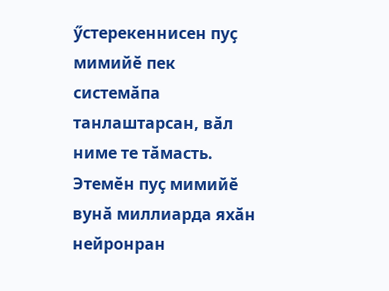ӳстерекеннисен пуҫ мимийӗ пек системӑпа танлаштарсан, вӑл ниме те тӑмасть. Этемӗн пуҫ мимийӗ вунӑ миллиарда яхӑн нейронран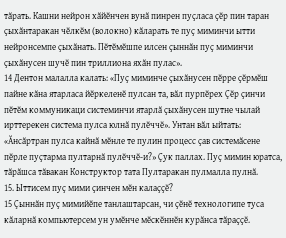тӑрать. Кашни нейрон хӑйӗнчен вунӑ пинрен пуҫласа ҫӗр пин таран ҫыхӑнтаракан чӗлкӗм (волокно) кӑларать те пуҫ миминчи ытти нейронсемпе ҫыхӑнать. Пӗтӗмӗшпе илсен ҫыннӑн пуҫ миминчи ҫыхӑнусен шучӗ пин триллиона яхӑн пулас».
14 Дентон малалла калать: «Пуҫ миминче ҫыхӑнусен пӗрре ҫӗрмӗш пайне кӑна ятарласа йӗркеленӗ пулсан та, вӑл пурпӗрех Ҫӗр ҫинчи пӗтӗм коммуникаци системинчи ятарлӑ ҫыхӑнусен шутне чылай ирттерекен система пулса юлнӑ пулӗччӗ». Унтан вӑл ыйтать: «Ӑнсӑртран пулса кайнӑ мӗнле те пулин процесс ҫав системӑсене пӗрле пуҫтарма пултарнӑ пулӗччӗ-и?» Ҫук паллах. Пуҫ мимин юратса, тӑрӑшса тӑвакан Конструктор тата Пултаракан пулмалла пулнӑ.
15. Ыттисем пуҫ мими ҫинчен мӗн калаҫҫӗ?
15 Ҫыннӑн пуҫ мимийӗпе танлаштарсан, чи ҫӗнӗ технологипе туса кӑларнӑ компьютерсем ун умӗнче мӗскӗннӗн курӑнса тӑраҫҫӗ.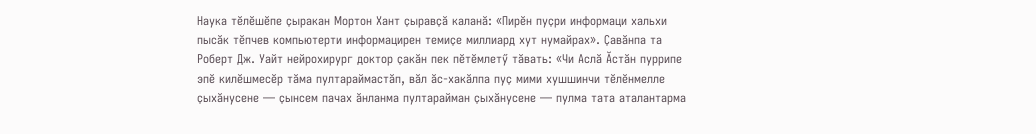Наука тӗлӗшӗпе ҫыракан Мортон Хант ҫыравҫӑ каланӑ: «Пирӗн пуҫри информаци хальхи пысӑк тӗпчев компьютерти информацирен темиҫе миллиард хут нумайрах». Ҫавӑнпа та Роберт Дж. Уайт нейрохирург доктор ҫакӑн пек пӗтӗмлетӳ тӑвать: «Чи Аслӑ Ӑстӑн пуррипе эпӗ килӗшмесӗр тӑма пултараймастӑп, вӑл ӑс-хакӑлпа пуҫ мими хушшинчи тӗлӗнмелле ҫыхӑнусене — ҫынсем пачах ӑнланма пултарайман ҫыхӑнусене — пулма тата аталантарма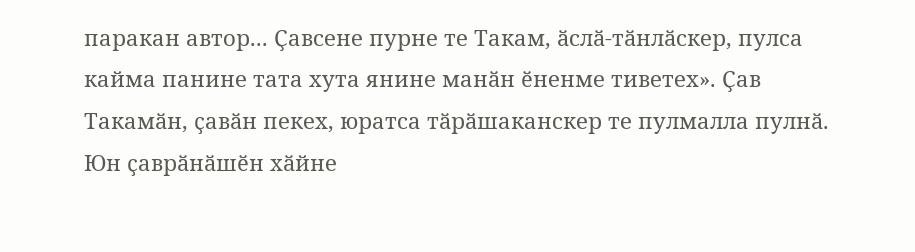паракан автор... Ҫавсене пурне те Такам, ӑслӑ-тӑнлӑскер, пулса кайма панине тата хута янине манӑн ӗненме тиветех». Ҫав Такамӑн, ҫавӑн пекех, юратса тӑрӑшаканскер те пулмалла пулнӑ.
Юн ҫаврӑнӑшӗн хӑйне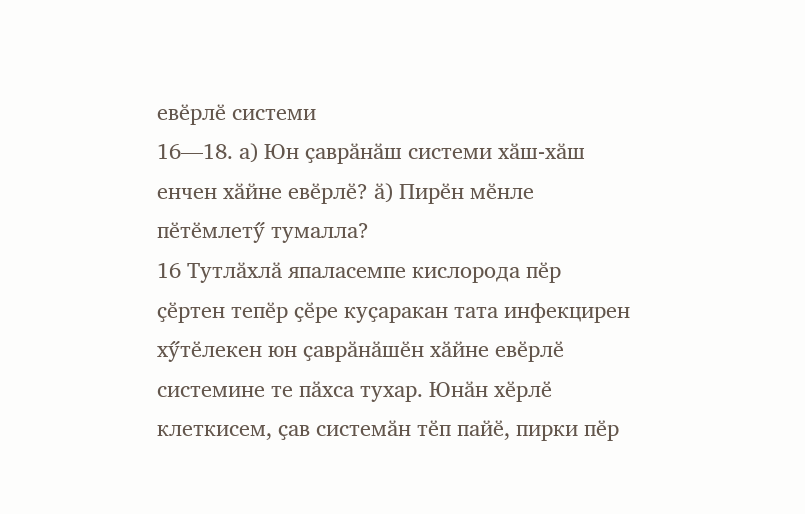евӗрлӗ системи
16—18. а) Юн ҫаврӑнӑш системи хӑш-хӑш енчен хӑйне евӗрлӗ? ӑ) Пирӗн мӗнле пӗтӗмлетӳ тумалла?
16 Тутлӑхлӑ япаласемпе кислорода пӗр ҫӗртен тепӗр ҫӗре куҫаракан тата инфекцирен хӳтӗлекен юн ҫаврӑнӑшӗн хӑйне евӗрлӗ системине те пӑхса тухар. Юнӑн хӗрлӗ клеткисем, ҫав системӑн тӗп пайӗ, пирки пӗр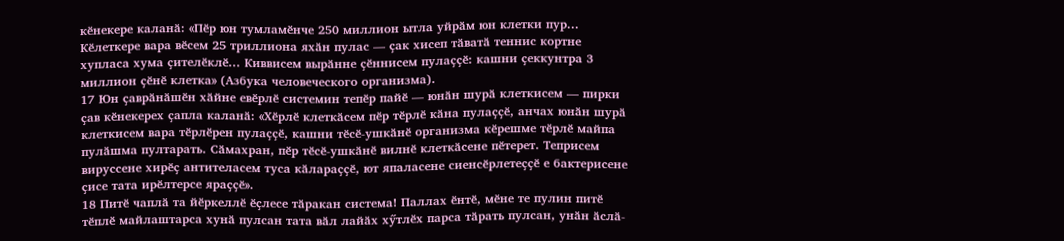кӗнекере каланӑ: «Пӗр юн тумламӗнче 250 миллион ытла уйрӑм юн клетки пур... Кӗлеткере вара вӗсем 25 триллиона яхӑн пулас — ҫак хисеп тӑватӑ теннис кортне хупласа хума ҫителӗклӗ... Киввисем вырӑнне ҫӗннисем пулаҫҫӗ: кашни ҫеккунтра 3 миллион ҫӗнӗ клетка» (Азбука человеческого организма).
17 Юн ҫаврӑнӑшӗн хӑйне евӗрлӗ системин тепӗр пайӗ — юнӑн шурӑ клеткисем — пирки ҫав кӗнекерех ҫапла каланӑ: «Хӗрлӗ клеткӑсем пӗр тӗрлӗ кӑна пулаҫҫӗ, анчах юнӑн шурӑ клеткисем вара тӗрлӗрен пулаҫҫӗ, кашни тӗсӗ-ушкӑнӗ организма кӗрешме тӗрлӗ майпа пулӑшма пултарать. Сӑмахран, пӗр тӗсӗ-ушкӑнӗ вилнӗ клеткӑсене пӗтерет. Теприсем вируссене хирӗҫ антителасем туса кӑлараҫҫӗ, ют япаласене сиенсӗрлетеҫҫӗ е бактерисене ҫисе тата ирӗлтерсе яраҫҫӗ».
18 Питӗ чаплӑ та йӗркеллӗ ӗҫлесе тӑракан система! Паллах ӗнтӗ, мӗне те пулин питӗ тӗплӗ майлаштарса хунӑ пулсан тата вӑл лайӑх хӳтлӗх парса тӑрать пулсан, унӑн ӑслӑ-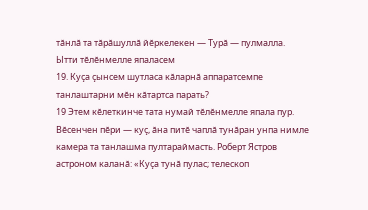тӑнлӑ та тӑрӑшуллӑ йӗркелекен — Турӑ — пулмалла.
Ытти тӗлӗнмелле япаласем
19. Куҫа ҫынсем шутласа кӑларнӑ аппаратсемпе танлаштарни мӗн кӑтартса парать?
19 Этем кӗлеткинче тата нумай тӗлӗнмелле япала пур. Вӗсенчен пӗри — куҫ, ӑна питӗ чаплӑ тунӑран унпа нимле камера та танлашма пултараймасть. Роберт Ястров астроном каланӑ: «Куҫа тунӑ пулас; телескоп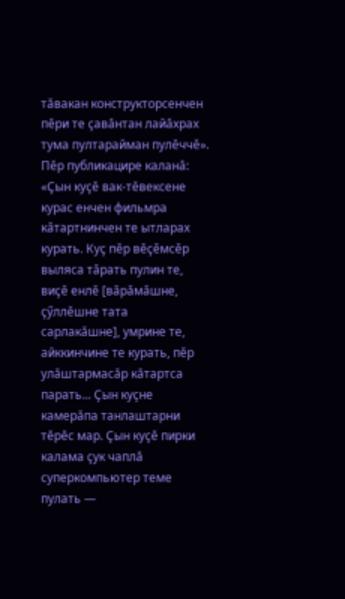тӑвакан конструкторсенчен пӗри те ҫавӑнтан лайӑхрах тума пултарайман пулӗччӗ». Пӗр публикацире каланӑ: «Ҫын куҫӗ вак-тӗвексене курас енчен фильмра кӑтартнинчен те ытларах курать. Куҫ пӗр вӗҫӗмсӗр выляса тӑрать пулин те, виҫӗ енлӗ [вӑрӑмӑшне, ҫӳллӗшне тата сарлакӑшне], умрине те, айккинчине те курать, пӗр улӑштармасӑр кӑтартса парать... Ҫын куҫне камерӑпа танлаштарни тӗрӗс мар. Ҫын куҫӗ пирки калама ҫук чаплӑ суперкомпьютер теме пулать —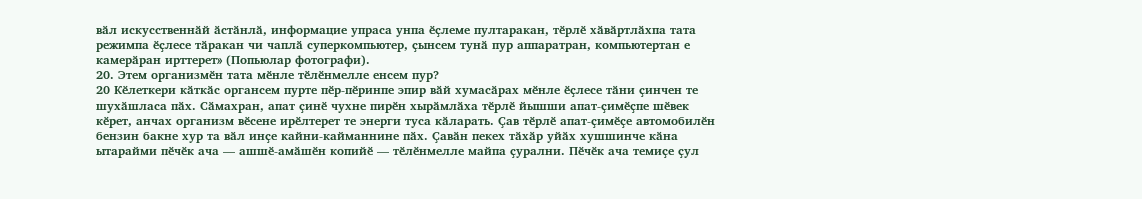вӑл искусственнӑй ӑстӑнлӑ, информацие упраса унпа ӗҫлеме пултаракан, тӗрлӗ хӑвӑртлӑхпа тата режимпа ӗҫлесе тӑракан чи чаплӑ суперкомпьютер, ҫынсем тунӑ пур аппаратран, компьютертан е камерӑран ирттерет» (Попьюлар фотографи).
20. Этем организмӗн тата мӗнле тӗлӗнмелле енсем пур?
20 Кӗлеткери кӑткӑс органсем пурте пӗр-пӗринпе эпир вӑй хумасӑрах мӗнле ӗҫлесе тӑни ҫинчен те шухӑшласа пӑх. Сӑмахран, апат ҫинӗ чухне пирӗн хырӑмлӑха тӗрлӗ йышши апат-ҫимӗҫпе шӗвек кӗрет, анчах организм вӗсене ирӗлтерет те энерги туса кӑларать. Ҫав тӗрлӗ апат-ҫимӗҫе автомобилӗн бензин бакне хур та вӑл инҫе кайни-кайманнине пӑх. Ҫавӑн пекех тӑхӑр уйӑх хушшинче кӑна ытарайми пӗчӗк ача — ашшӗ-амӑшӗн копийӗ — тӗлӗнмелле майпа ҫурални. Пӗчӗк ача темиҫе ҫул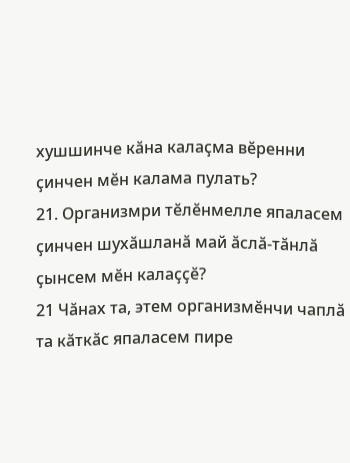хушшинче кӑна калаҫма вӗренни ҫинчен мӗн калама пулать?
21. Организмри тӗлӗнмелле япаласем ҫинчен шухӑшланӑ май ӑслӑ-тӑнлӑ ҫынсем мӗн калаҫҫӗ?
21 Чӑнах та, этем организмӗнчи чаплӑ та кӑткӑс япаласем пире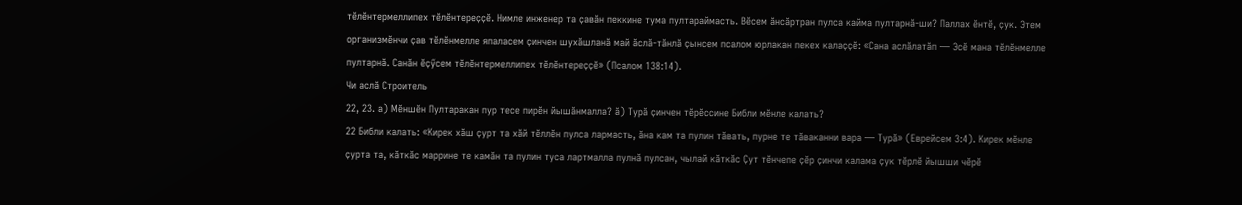тӗлӗнтермеллипех тӗлӗнтереҫҫӗ. Нимле инженер та ҫавӑн пеккине тума пултараймасть. Вӗсем ӑнсӑртран пулса кайма пултарнӑ-ши? Паллах ӗнтӗ, ҫук. Этем организмӗнчи ҫав тӗлӗнмелле япаласем ҫинчен шухӑшланӑ май ӑслӑ-тӑнлӑ ҫынсем псалом юрлакан пекех калаҫҫӗ: «Сана аслӑлатӑп — Эсӗ мана тӗлӗнмелле пултарнӑ. Санӑн ӗҫӳсем тӗлӗнтермеллипех тӗлӗнтереҫҫӗ» (Псалом 138:14).
Чи аслӑ Строитель
22, 23. а) Мӗншӗн Пултаракан пур тесе пирӗн йышӑнмалла? ӑ) Турӑ ҫинчен тӗрӗссине Библи мӗнле калать?
22 Библи калать: «Кирек хӑш ҫурт та хӑй тӗллӗн пулса лармасть, ӑна кам та пулин тӑвать, пурне те тӑваканни вара — Турӑ» (Еврейсем 3:4). Кирек мӗнле ҫурта та, кӑткӑс маррине те камӑн та пулин туса лартмалла пулнӑ пулсан, чылай кӑткӑс Ҫут тӗнчепе ҫӗр ҫинчи калама ҫук тӗрлӗ йышши чӗрӗ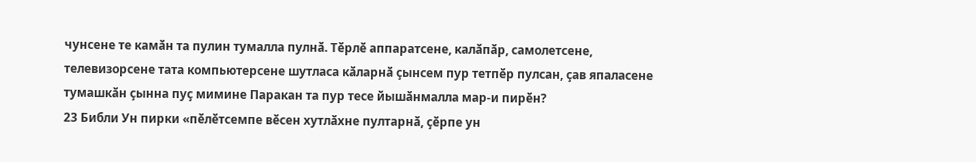чунсене те камӑн та пулин тумалла пулнӑ. Тӗрлӗ аппаратсене, калӑпӑр, самолетсене, телевизорсене тата компьютерсене шутласа кӑларнӑ ҫынсем пур тетпӗр пулсан, ҫав япаласене тумашкӑн ҫынна пуҫ мимине Паракан та пур тесе йышӑнмалла мар-и пирӗн?
23 Библи Ун пирки «пӗлӗтсемпе вӗсен хутлӑхне пултарнӑ, ҫӗрпе ун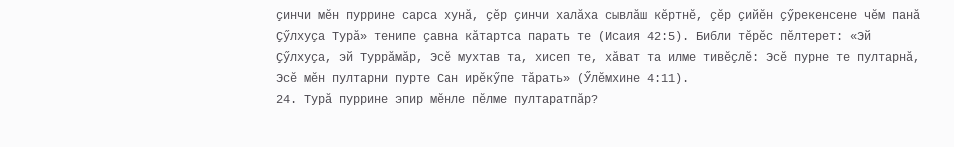ҫинчи мӗн пуррине сарса хунӑ, ҫӗр ҫинчи халӑха сывлӑш кӗртнӗ, ҫӗр ҫийӗн ҫӳрекенсене чӗм панӑ Ҫӳлхуҫа Турӑ» тенипе ҫавна кӑтартса парать те (Исаия 42:5). Библи тӗрӗс пӗлтерет: «Эй Ҫӳлхуҫа, эй Туррӑмӑр, Эсӗ мухтав та, хисеп те, хӑват та илме тивӗҫлӗ: Эсӗ пурне те пултарнӑ, Эсӗ мӗн пултарни пурте Сан ирӗкӳпе тӑрать» (Ӳлӗмхине 4:11).
24. Турӑ пуррине эпир мӗнле пӗлме пултаратпӑр?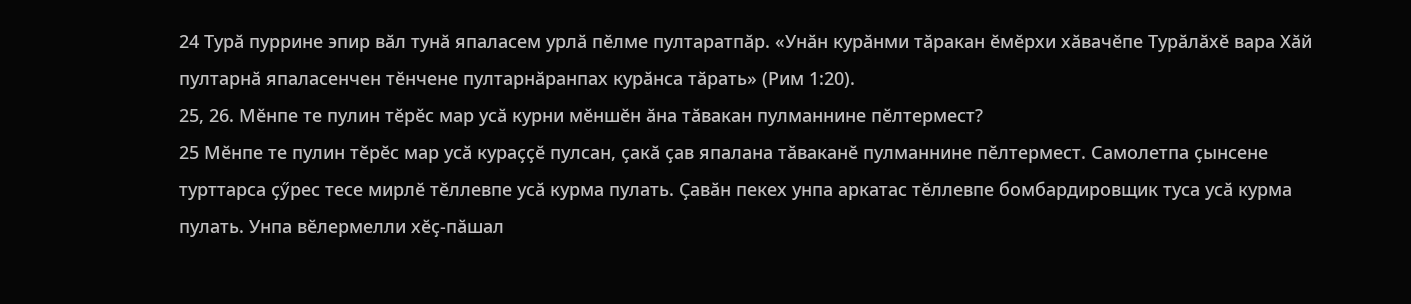24 Турӑ пуррине эпир вӑл тунӑ япаласем урлӑ пӗлме пултаратпӑр. «Унӑн курӑнми тӑракан ӗмӗрхи хӑвачӗпе Турӑлӑхӗ вара Хӑй пултарнӑ япаласенчен тӗнчене пултарнӑранпах курӑнса тӑрать» (Рим 1:20).
25, 26. Мӗнпе те пулин тӗрӗс мар усӑ курни мӗншӗн ӑна тӑвакан пулманнине пӗлтермест?
25 Мӗнпе те пулин тӗрӗс мар усӑ кураҫҫӗ пулсан, ҫакӑ ҫав япалана тӑваканӗ пулманнине пӗлтермест. Самолетпа ҫынсене турттарса ҫӳрес тесе мирлӗ тӗллевпе усӑ курма пулать. Ҫавӑн пекех унпа аркатас тӗллевпе бомбардировщик туса усӑ курма пулать. Унпа вӗлермелли хӗҫ-пӑшал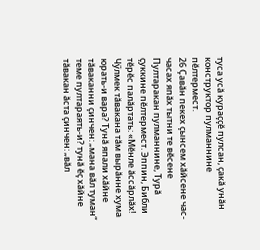туса усӑ кураҫҫӗ пулсан, ҫакӑ унӑн конструктор пулманнине пӗлтермест.
26 Ҫавӑн пекех ҫынсем хӑйсене час-часах япӑх тытни те вӗсене Пултаракан пулманнине, Турӑ ҫуккине пӗлтермест. Эппин, Библи тӗрӗс палӑртать: «Мӗнле ӑссӑрлӑх! Чӳлмек тӑвакана тӑм вырӑнне хума юрать-и вара? Тунӑ япали хӑйне тӑваканни ҫинчен: „мана вӑл туман“ теме пултараять-и? тунӑ ӗҫ хӑйне тӑвакан ӑста ҫинчен: „вӑл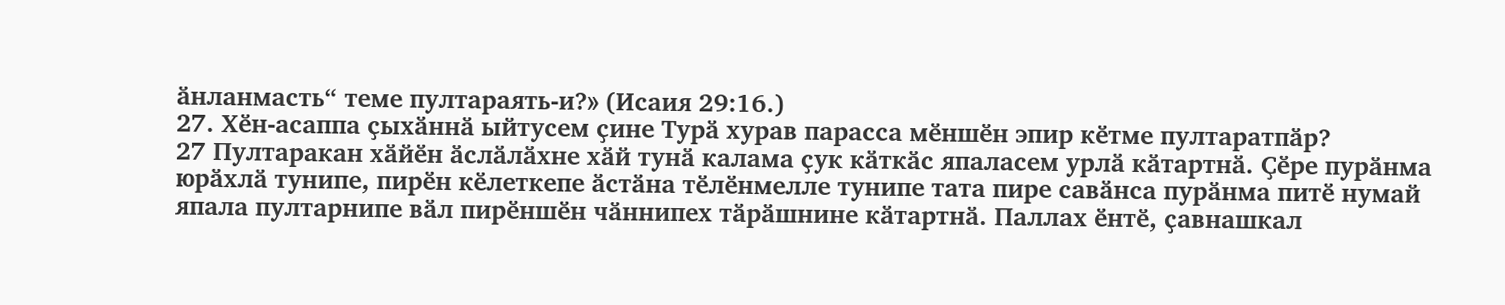ӑнланмасть“ теме пултараять-и?» (Исаия 29:16.)
27. Хӗн-асаппа ҫыхӑннӑ ыйтусем ҫине Турӑ хурав парасса мӗншӗн эпир кӗтме пултаратпӑр?
27 Пултаракан хӑйӗн ӑслӑлӑхне хӑй тунӑ калама ҫук кӑткӑс япаласем урлӑ кӑтартнӑ. Ҫӗре пурӑнма юрӑхлӑ тунипе, пирӗн кӗлеткепе ӑстӑна тӗлӗнмелле тунипе тата пире савӑнса пурӑнма питӗ нумай япала пултарнипе вӑл пирӗншӗн чӑннипех тӑрӑшнине кӑтартнӑ. Паллах ӗнтӗ, ҫавнашкал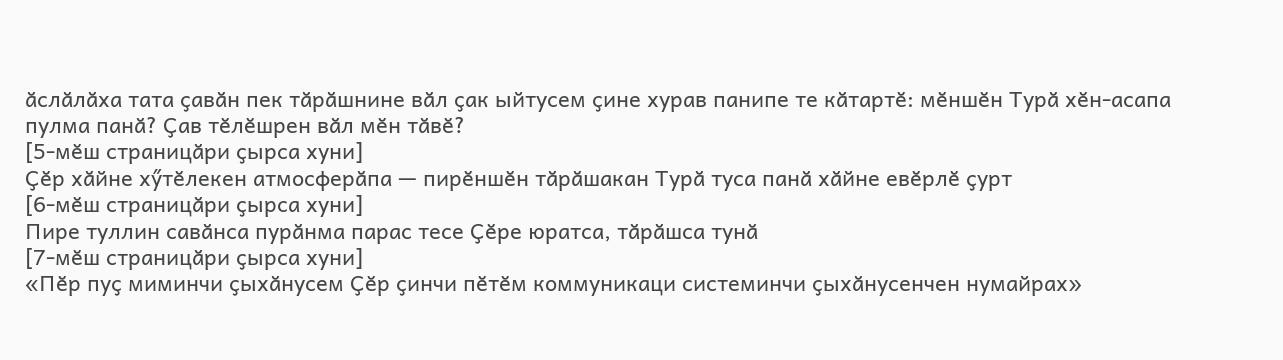ӑслӑлӑха тата ҫавӑн пек тӑрӑшнине вӑл ҫак ыйтусем ҫине хурав панипе те кӑтартӗ: мӗншӗн Турӑ хӗн-асапа пулма панӑ? Ҫав тӗлӗшрен вӑл мӗн тӑвӗ?
[5-мӗш страницӑри ҫырса хуни]
Ҫӗр хӑйне хӳтӗлекен атмосферӑпа — пирӗншӗн тӑрӑшакан Турӑ туса панӑ хӑйне евӗрлӗ ҫурт
[6-мӗш страницӑри ҫырса хуни]
Пире туллин савӑнса пурӑнма парас тесе Ҫӗре юратса, тӑрӑшса тунӑ
[7-мӗш страницӑри ҫырса хуни]
«Пӗр пуҫ миминчи ҫыхӑнусем Ҫӗр ҫинчи пӗтӗм коммуникаци системинчи ҫыхӑнусенчен нумайрах»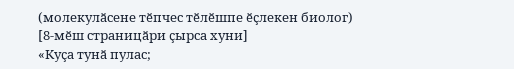(молекулӑсене тӗпчес тӗлӗшпе ӗҫлекен биолог)
[8-мӗш страницӑри ҫырса хуни]
«Куҫа тунӑ пулас;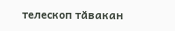телескоп тӑвакан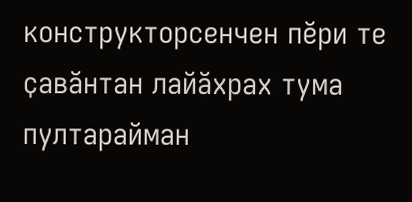конструкторсенчен пӗри те ҫавӑнтан лайӑхрах тума пултарайман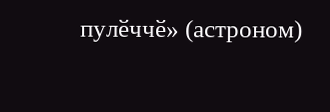пулӗччӗ» (астроном)